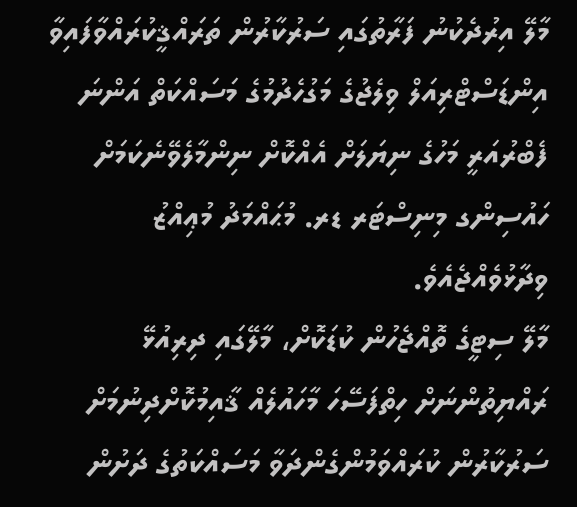މާލޭ އިރުދެކުނު ފަރާތުގައި ސަރުކާރުން ތަރައްޤީކުރައްވާފައިވާ އިންޑަސްޓްރިއަލް ވިލެޖުގެ މަގުހެދުމުގެ މަސައްކަތް އަންނަ ފެބްރުއަރީ މަހުގެ ނިޔަލަށް އެއްކޮށް ނިންމާލެވޭނެކަމަށް ހައުސިންގ މިނިސްޓަރ ޑރ. މުޙައްމަދު މުޢިއްޒު ވިދާޅުވެއްޖެއެވެ.
މާލޭ ސިޓީގެ ތޮއްޖެހުން ކުޑަކޮށް، މާލޭގައި ދިރިއުޅޭ ރައްޔިތުންނަށް ހިތްފަސޭހަ މާހައުލެއް ޤާއިމުކޮށްދިނުމަށް ސަރުކާރުން ކުރައްވަމުންގެންދަވާ މަސައްކަތުގެ ދަށުން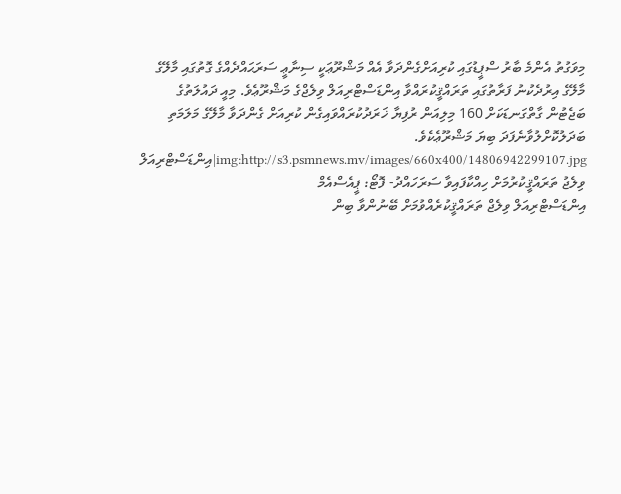މިވަގުތު އެންމެ ބާރު ސްޕީޑުގައި ކުރިއަށްގެންދަވާ އެއް މަޝްރޫޢަކީ ސިނާޢީ ސަރަޙައްދެއްގެ ގޮތުގައި މާލޭގެ މާލޭގެ އިރުދެކުނު ފަރާތުގައި ތަރައްޤީކުރައްވާ އިންޑަސްޓްރިއަލް ވިލެޖްގެ މަޝްރޫޢެވެ. މިއީ ދައުލަތުގެ ބަޖެޓުން ގާތްގަނޑަކަށް 160 މިލިއަން ރުފިޔާ ޚަރަދުކުރައްވައިގެން ކުރިއަށް ގެންދަވާ މާލޭގެ މަލަމަތި ބަދަލުކޮށްލުވާނެފަދަ ބިޔަ މަޝްރޫޢެކެވެ.
img:http://s3.psmnews.mv/images/660x400/14806942299107.jpg|އިންޑަސްޓްރިއަލް ވިލެޖު ތަރައްޤީކުރުމަށް ހިއްކާފައިވާ ސަރަހައްދު- ފޮޓޯ: ޕީއެސްއެމް
އިންޑަސްޓްރިއަލް ވިލެޖް ތަރައްޤީކުރެއްވުމަށް ބޭނުންވާ ބިން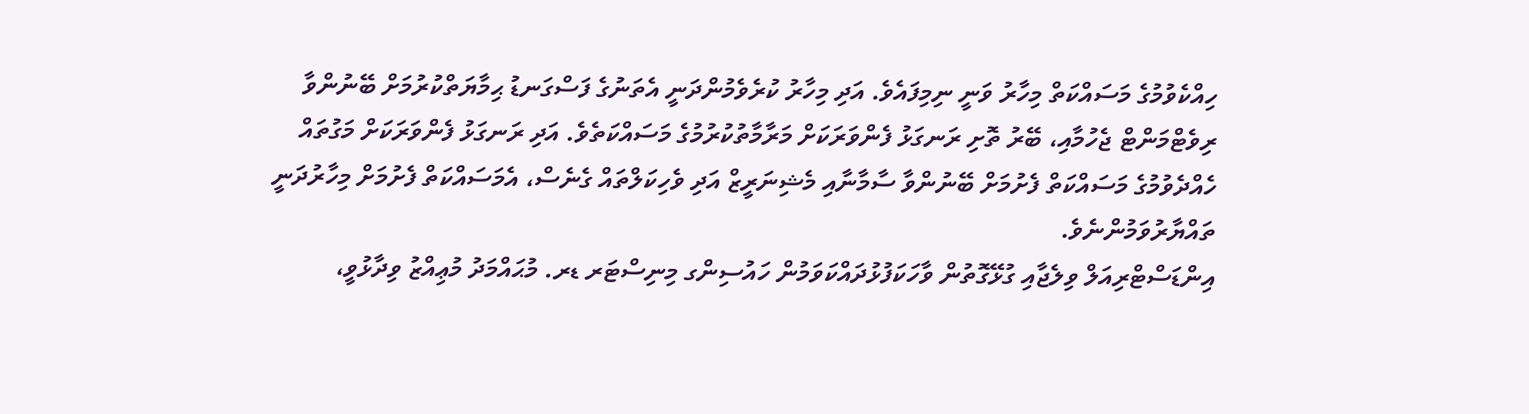ހިއްކެވުމުގެ މަސައްކަތް މިހާރު ވަނީ ނިމިފައެވެ. އަދި މިހާރު ކުރެވެމުންދަނީ އެތަނުގެ ފަސްގަނޑު ޙިމާޔަތްކުރުމަށް ބޭނުންވާ ރިވެޓްމަންޓް ޖެހުމާއި، ބޭރު ތޮށި ރަނގަޅު ފެންވަރަކަށް މަރާމާތުކުރުމުގެ މަސައްކަތެވެ. އަދި ރަނގަޅު ފެންވަރަކަށް މަގުތައް ހެއްދެވުމުގެ މަސައްކަތް ފެށުމަށް ބޭނުންވާ ސާމާނާއި މެޝިނަރީޒް އަދި ވެހިކަލްތައް ގެނެސް، އެމަސައްކަތް ފެށުމަށް މިހާރުދަނީ ތައްޔާރުވަމުންނެވެ.
އިންޑަސްޓްރިއަލް ވިލެޖާއި ގުޅޭގޮތުން ވާހަކަފުޅުދައްކަވަމުން ހައުސިންގ މިނިސްޓަރ ޑރ. މުޙައްމަދު މުޢިއްޒު ވިދާޅުވީ،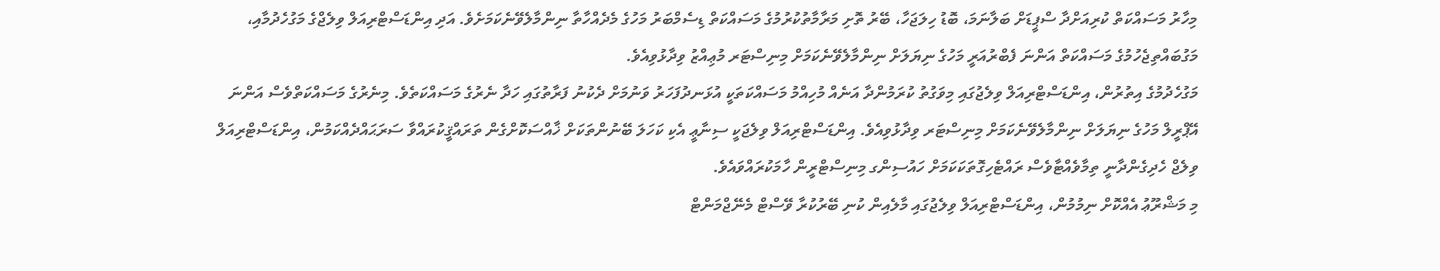މިހާރު މަސައްކަތް ކުރިއަށްދާ ސްޕީޑަށް ބަލާނަމަ، ބޮޑު ހިލަޖަހާ، ބޭރު ތޮށި މަރާމާތުކުރުމުގެ މަސައްކަތް ޑިސެމްބަރު މަހުގެ މެދެއްހާތާ ނިންމާލެވޭނެކަމަށެވެ. އަދި އިންޑަސްޓްރިއަލް ވިލެޖްގެ މަގުހެދުމާއި، މަގުބައްތިޖެހުމުގެ މަސައްކަތް އަންނަ ފެބްރުއަރީ މަހުގެ ނިޔަލަށް ނިންމާލެވޭނެކަމަށް މިނިސްޓަރ މުޢިއްޒު ވިދާޅުވިއެވެ.
މަގުހެދުމުގެ އިތުރުން، އިންޑަސްޓްރިއަލް ވިލެޖުގައި މިވަގުތު ކުރަމުންދާ އަނެއް މުހިއްމު މަސައްކަތަކީ އުޅަނދުފަހަރު ވަނުމަށް ދެކުނު ފަރާތުގައި ހަދާ ނެރުގެ މަސައްކަތެވެ. މިނެރުގެ މަސައްކަތްވެސް އަންނަ އޭޕްރީލް މަހުގެ ނިޔަލަށް ނިންމާލެވޭނެކަމަށް މިނިސްޓަރ ވިދާޅުވިއެވެ. އިންޑަސްޓްރިއަލް ވިލެޖަކީ ސިނާޢީ އެކި ކަހަލަ ބޭނުންތަކަށް ޚާއްސަކޮށްގެން ތަރައްޤީކުރައްވާ ސަރަޙައްދެއްކަމުން، އިންޑަސްޓްރިއަލް ވިލެޖް ހެދިގެންދާނީ ތިމާވެއްޓާވެސް ރައްޓެހިގޮތަކަކަމަށް ހައުސިންގ މިނިސްޓްރީން ހާމަކުރައްވައެވެ.
މި މަޝްރޫޢު އެއްކޮށް ނިމުމުން، އިންޑަސްޓްރިއަލް ވިލެޖުގައި މާލެއިން ކުނި ބޭރުކުރާ ވޭސްޓް މެނޭޖްމަންޓް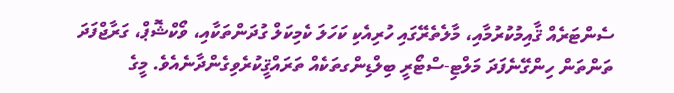ސެންޓަރެއް ޤާއިމުކުރުމާއި، މާލެތެރޭގައި ހުރިއެކި ކަހަލަ ކެމިކަލް ގުދަންތަކާއި، ވޯކްޝޮޕް، ގަރާޖްފަދަ ތަންތަން ހިންގޭނެފަދަ މަލްޓި-ސްޓޯރީ ބިލްޑިންގތަކެއް ތަރައްޤީކުރެވިގެންދާނެއެވެ. މީގެ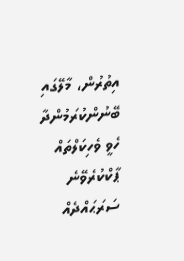އިތުރުން، މާލޭގައި ބޭނުންކުރަމުންދާ ހެވީ ވެހިކަލްތައް ޕާކްކުރެވޭނެ ސަރަޙައްދެއް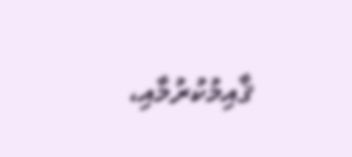ޤާއިމުކުރުމާއި،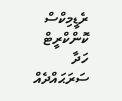ރެޑީމިކްސް ކޮންކްރީޓް ހަދާ ސަރަޙައްދެއް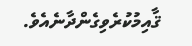ޤާއިމުކުރެވިގެންދާނެއެވެ.